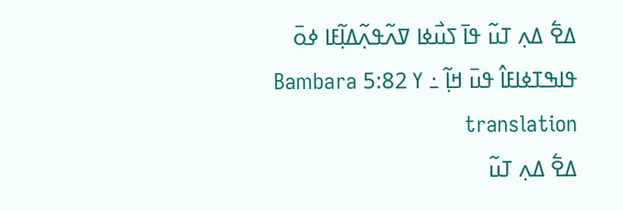ߡߐ߱ ߡߍ߲ ߠߎ߬ ߟߊ߫ ߖߎ߯ߦߊ ߜߍ߬ߟߍ߲߬ߡߊ߲߬ߓߊ ߦߋ߫ ߟߊߒߠߦߊߓߊ߮ ߟߎ߫ ߞߊ߲߬ ߸ ߌ 5:82 Bambara translation
ߡߐ߱ ߡߍ߲ ߠߎ߬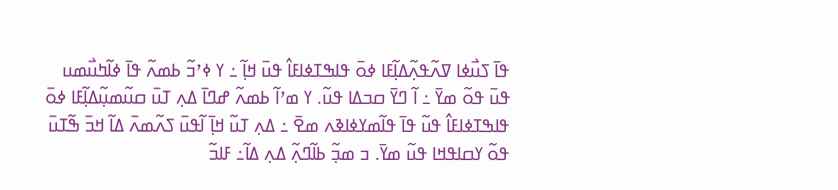ߟߊ߫ ߖߎ߯ߦߊ ߜߍ߬ߟߍ߲߬ߡߊ߲߬ߓߊ ߦߋ߫ ߟߊߒߠߦߊߓߊ߮ ߟߎ߫ ߞߊ߲߬ ߸ ߌ ߦߴߏ߬ ߕߘߍ߬ ߟߊ߫ ߦߊ߬ߤߎ߯ߘߎ ߟߎ߫ ߟߋ߬ ߘߌ߫ ߸ ߊ߬ ߣߌ߫ ߛߏߡߊ ߟߎ߬. ߌ ߘߴߊ߬ ߕߘߍ߬ ߝߣߊ߫ ߡߍ߲ ߠߎ߫ ߛߎ߬ߘߎ߲߬ߡߊ߲߬ߓߊ ߦߋ߫ ߟߊߒߠߦߊߓߊ߮ ߟߎ߬ ߟߊ߫ ߟߊ߬ߘߌߦߊߢߍ ߘߐ߫ ߸ ߡߍ߲ ߠߎ߬ ߞߊ߲߫ ߊ߬ߟߎ߫ ߖߍ߬ߘߍ߫ ߡߊ߬ ߞߏ߫ ߒ߬ߠߎ߫ ߟߋ߬ ߌߛߊߟߞߊ ߟߎ߬ ߘߌ߫. ߏ ߘߏ߲߬ ߕߊ߬ߣߍ߲߬ ߡߍ߲ ߡߊ߬߸ ߓߊߏ߬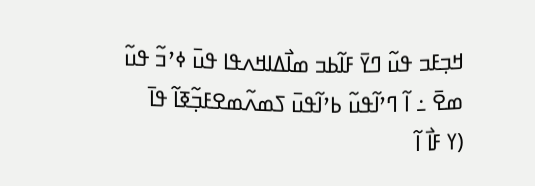ߞߏ߲ߓߏ ߟߎ߬ ߣߌ߫ ߓߊ߬ߕߏ ߘߊ߯ߡߊߞߍߟߊ ߟߎ߫ ߦߴߏ߬ ߟߎ߬ ߘߐ߫ ߸ ߊ߬ ߣߴߊ߬ߟߎ߬ ߕߴߊ߬ߟߎ߫ ߖߘߍ߬ߘߐߓߏ߲߬ߧߊ߬ ߟߊ߫
(ߌ ߓߊ߯ ߊ߬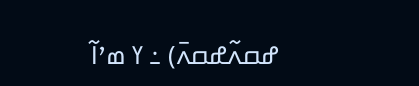ߝߛߍ߬ߝߛߍ߫) ߸ ߌ ߘߴߊ߬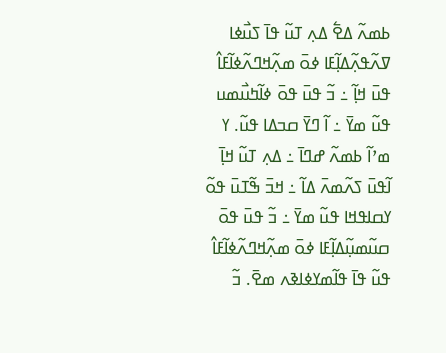ߕߘߍ߬ ߡߐ߱ ߡߍ߲ ߠߎ߬ ߟߊ߫ ߖߎ߯ߦߊ ߜߍ߬ߟߍ߲߬ߡߊ߲߬ߓߊ ߦߋ߫ ߘߍ߲߬ߞߣߍ߬ߦߊ߬ߓߊ߮ ߟߎ߫ ߞߊ߲߬ ߸ ߏ߬ ߟߎ߫ ߟߋ߫ ߦߊ߬ߤߎ߯ߘߎ ߟߎ߬ ߘߌ߫ ߸ ߊ߬ ߣߌ߫ ߛߏߡߊ ߟߎ߬. ߌ ߘߴߊ߬ ߕߘߍ߬ ߝߣߊ߫ ߸ ߡߍ߲ ߠߎ߬ ߞߊ߲߫ ߊ߬ߟߎ߫ ߖߍ߬ߘߍ߫ ߡߊ߬ ߸ ߞߏ߫ ߒ߬ߠߎ߫ ߟߋ߬ ߌߛߊߟߞߊ ߟߎ߬ ߘߌ߫ ߸ ߏ߬ ߟߎ߫ ߟߋ߫ ߛߎ߬ߘߎ߲߬ߡߊ߲߬ߓߊ ߦߋ߫ ߘߍ߲߬ߞߣߍ߬ߦߊ߬ߓߊ߮ ߟߎ߬ ߟߊ߫ ߟߊ߬ߘߌߦߊߢߍ ߘߐ߫. ߏ߬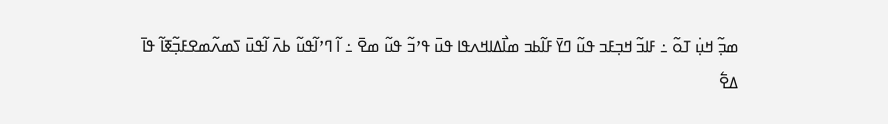ߘߏ߲߬ ߞߎ߲߭ ߠߋ߬ ߸ ߓߊߏ߬ ߞߏ߲ߓߏ ߟߎ߬ ߣߌ߫ ߓߊ߬ߕߏ ߘߊ߯ߡߊߞߍߟߊ ߟߎ߫ ߟߴߏ߬ ߟߎ߬ ߘߐ߫ ߸ ߊ߬ ߣߴߊ߬ߟߎ߬ ߕߍ߫ ߊ߬ߟߎ߫ ߖߘߍ߬ߘߐߓߏ߲߬ߧߊ߬ ߟߊ߫
ߡߐ߱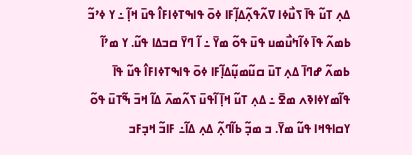ߡߍ߲ ߠߎ߬ ߟߊ߫ ߖߎ߯ߦߊ ߜߍ߬ߟߍ߲߬ߡߊ߲߬ߓߊ ߦߋ߫ ߟߊߒߠߦߊߓߊ߮ ߟߎ߫ ߞߊ߲߬ ߸ ߌ ߦߴߏ߬ ߕߘߍ߬ ߟߊ߫ ߦߊ߬ߤߎ߯ߘߎ ߟߎ߫ ߟߋ߬ ߘߌ߫ ߸ ߊ߬ ߣߌ߫ ߛߏߡߊ ߟߎ߬. ߌ ߘߴߊ߬ ߕߘߍ߬ ߝߣߊ߫ ߡߍ߲ ߠߎ߫ ߛߎ߬ߘߎ߲߬ߡߊ߲߬ߓߊ ߦߋ߫ ߟߊߒߠߦߊߓߊ߮ ߟߎ߬ ߟߊ߫ ߟߊ߬ߘߌߦߊߢߍ ߘߐ߫ ߸ ߡߍ߲ ߠߎ߬ ߞߊ߲߫ ߊ߬ߟߎ߫ ߖߍ߬ߘߍ߫ ߡߊ߬ ߞߏ߫ ߒ߬ߠߎ߫ ߟߋ߬ ߌߛߊߟߞߊ ߟߎ߬ ߘߌ߫. ߏ ߘߏ߲߬ ߕߊ߬ߣߍ߲߬ ߡߍ߲ ߡߊ߬߸ ߓߊߏ߬ ߞߏ߲ߓߏ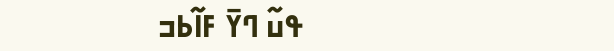ߟߎ߬ ߣߌ߫ ߓߊ߬ߕߏ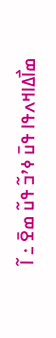ߘߊ߯ߡߊߞߍߟߊ ߟߎ߫ ߦߴߏ߬ ߟߎ߬ ߘߐ߫ ߸ ߊ߬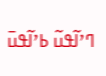ߣߴߊ߬ߟߎ߬ ߕߴߊ߬ߟߎ߫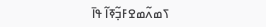ߖߘߍ߬ߘߐߓߏ߲߬ߧߊ߬ ߟߊ߫